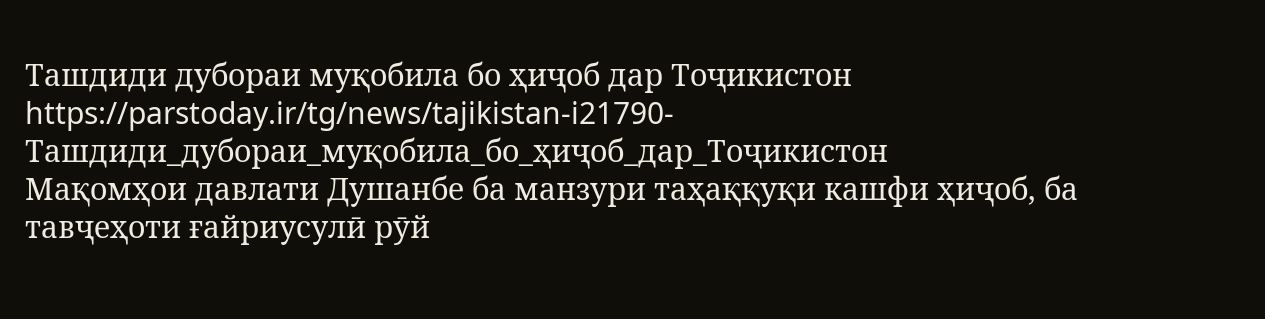Ташдиди дубораи муқобила бо ҳиҷоб дар Тоҷикистон
https://parstoday.ir/tg/news/tajikistan-i21790-Ташдиди_дубораи_муқобила_бо_ҳиҷоб_дар_Тоҷикистон
Мақомҳои давлати Душанбе ба манзури таҳаққуқи кашфи ҳиҷоб, ба тавҷеҳоти ғайриусулӣ рӯй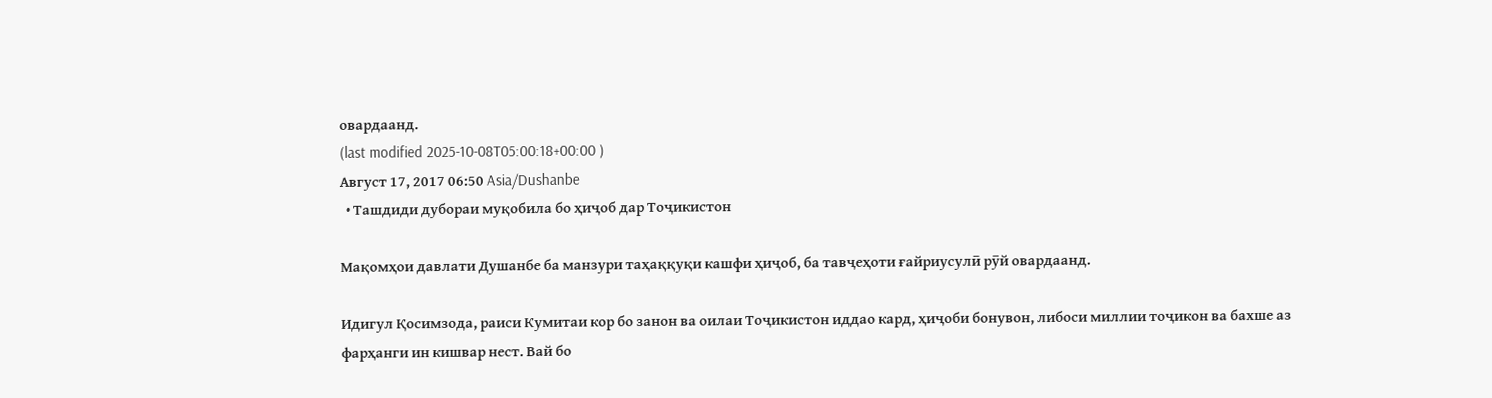овардаанд.
(last modified 2025-10-08T05:00:18+00:00 )
Август 17, 2017 06:50 Asia/Dushanbe
  • Ташдиди дубораи муқобила бо ҳиҷоб дар Тоҷикистон

Мақомҳои давлати Душанбе ба манзури таҳаққуқи кашфи ҳиҷоб, ба тавҷеҳоти ғайриусулӣ рӯй овардаанд.

Идигул Қосимзода, раиси Кумитаи кор бо занон ва оилаи Тоҷикистон иддао кард, ҳиҷоби бонувон, либоси миллии тоҷикон ва бахше аз фарҳанги ин кишвар нест. Вай бо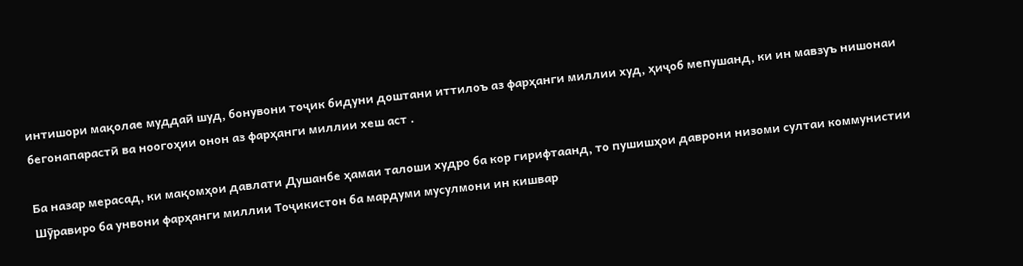интишори мақолае муддаӣ шуд, бонувони тоҷик бидуни доштани иттилоъ аз фарҳанги миллии худ, ҳиҷоб мепушанд, ки ин мавзуъ нишонаи бегонапарастӣ ва ноогоҳии онон аз фарҳанги миллии хеш аст .

Ба назар мерасад, ки мақомҳои давлати Душанбе ҳамаи талоши худро ба кор гирифтаанд, то пушишҳои даврони низоми султаи коммунистии Шӯравиро ба унвони фарҳанги миллии Тоҷикистон ба мардуми мусулмони ин кишвар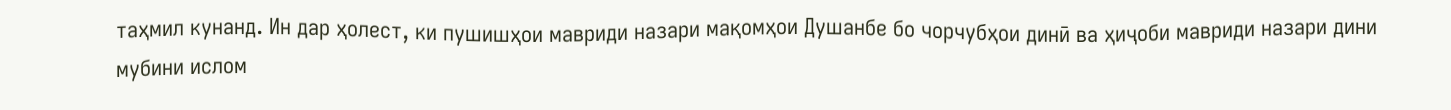таҳмил кунанд. Ин дар ҳолест, ки пушишҳои мавриди назари мақомҳои Душанбе бо чорчубҳои динӣ ва ҳиҷоби мавриди назари дини мубини ислом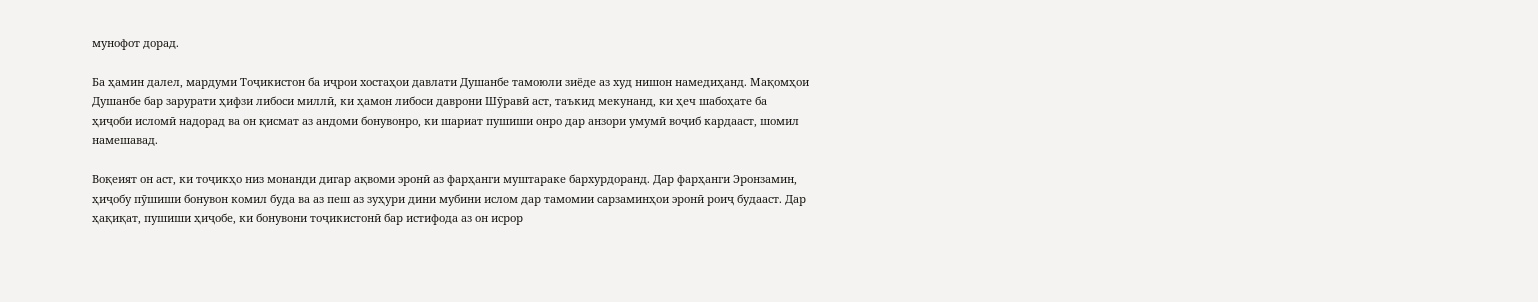мунофот дорад.

Ба ҳамин далел, мардуми Тоҷикистон ба иҷрои хостаҳои давлати Душанбе тамоюли зиёде аз худ нишон намедиҳанд. Мақомҳои Душанбе бар зарурати ҳифзи либоси миллӣ, ки ҳамон либоси даврони Шӯравӣ аст, таъкид мекунанд, ки ҳеч шабоҳате ба ҳиҷоби исломӣ надорад ва он қисмат аз андоми бонувонро, ки шариат пушиши онро дар анзори умумӣ воҷиб кардааст, шомил намешавад.

Воқеият он аст, ки тоҷикҳо низ монанди дигар ақвоми эронӣ аз фарҳанги муштараке бархурдоранд. Дар фарҳанги Эронзамин, ҳиҷобу пӯшиши бонувон комил буда ва аз пеш аз зуҳури дини мубини ислом дар тамомии сарзаминҳои эронӣ роиҷ будааст. Дар ҳақиқат, пушиши ҳиҷобе, ки бонувони тоҷикистонӣ бар истифода аз он исрор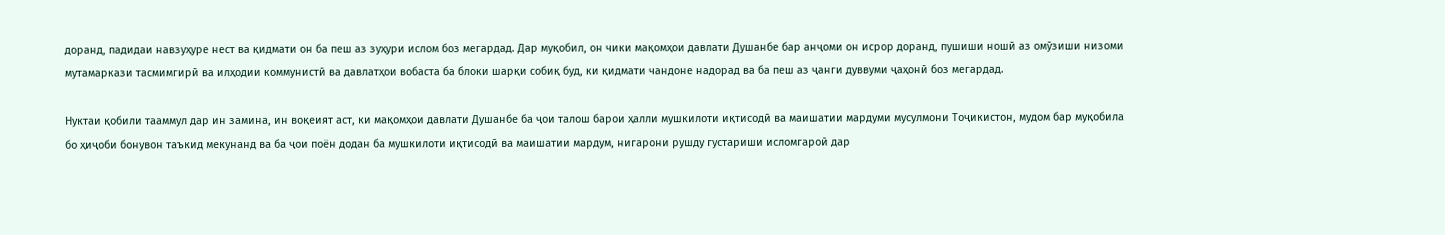доранд, падидаи навзуҳуре нест ва қидмати он ба пеш аз зуҳури ислом боз мегардад. Дар муқобил, он чики мақомҳои давлати Душанбе бар анҷоми он исрор доранд, пушиши ношӣ аз омӯзиши низоми мутамаркази тасмимгирӣ ва илҳодии коммунистӣ ва давлатҳои вобаста ба блоки шарқи собиқ буд, ки қидмати чандоне надорад ва ба пеш аз ҷанги дуввуми ҷаҳонӣ боз мегардад.

Нуктаи қобили тааммул дар ин замина, ин воқеият аст, ки мақомҳои давлати Душанбе ба ҷои талош барои ҳалли мушкилоти иқтисодӣ ва маишатии мардуми мусулмони Тоҷикистон, мудом бар муқобила бо ҳиҷоби бонувон таъкид мекунанд ва ба ҷои поён додан ба мушкилоти иқтисодӣ ва маишатии мардум, нигарони рушду густариши исломгароӣ дар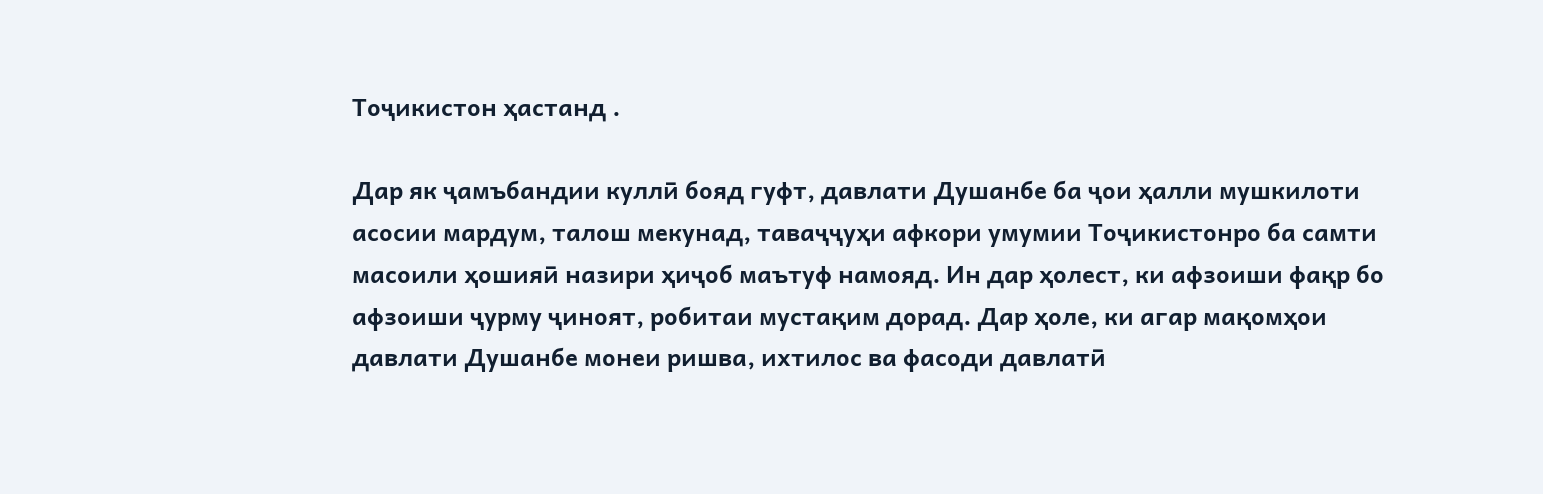Тоҷикистон ҳастанд .

Дар як ҷамъбандии куллӣ бояд гуфт, давлати Душанбе ба ҷои ҳалли мушкилоти асосии мардум, талош мекунад, таваҷҷуҳи афкори умумии Тоҷикистонро ба самти масоили ҳошияӣ назири ҳиҷоб маътуф намояд. Ин дар ҳолест, ки афзоиши фақр бо афзоиши ҷурму ҷиноят, робитаи мустақим дорад. Дар ҳоле, ки агар мақомҳои давлати Душанбе монеи ришва, ихтилос ва фасоди давлатӣ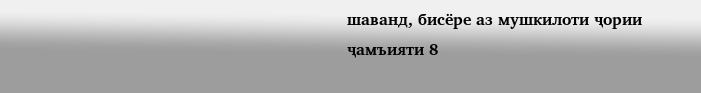шаванд, бисёре аз мушкилоти ҷории ҷамъияти 8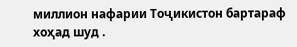миллион нафарии Тоҷикистон бартараф хоҳад шуд .